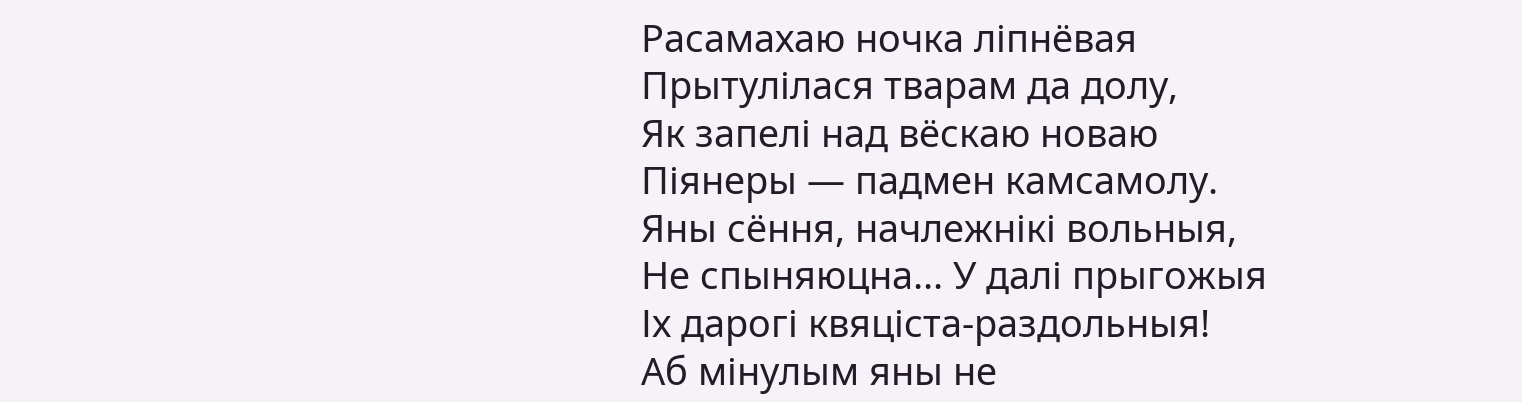Расамахаю ночка ліпнёвая
Прытулілася тварам да долу,
Як запелі над вёскаю новаю
Піянеры — падмен камсамолу.
Яны сёння, начлежнікі вольныя,
Не спыняюцна... У далі прыгожыя
Іх дарогі квяціста-раздольныя!
Аб мінулым яны не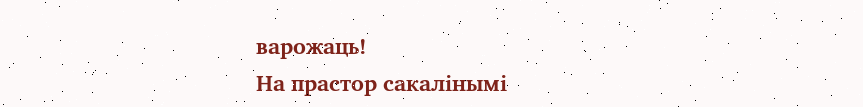варожаць!
На прастор сакалінымі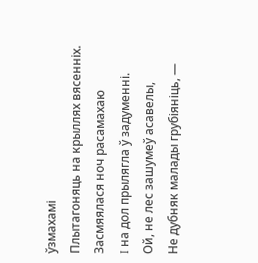ўзмахамі
Плытагоняць на крыллях вясенніх.
Засмяялася ноч расамахаю
I на дол прылягла ў задуменні.
Ой, не лес зашумеў асавелы,
Не дубняк малады грубіяніць, —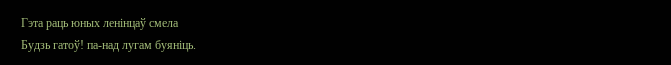Гэта раць юных ленінцаў смела
Будзь гатоў! па-над лугам буяніць.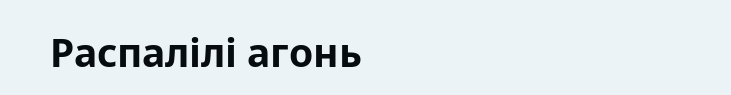Распалілі агонь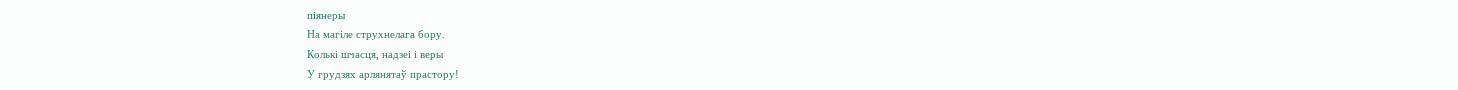піянеры
На магіле струхнелага бору.
Колькі шчасця, надзеі і веры
У грудзях арлянятаў прастору!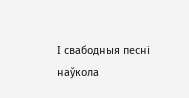I свабодныя песні наўкола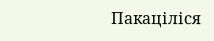Пакаціліся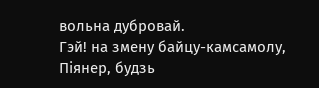вольна дубровай.
Гэй! на змену байцу-камсамолу,
Піянер, будзь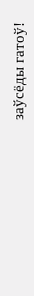заўсёды гатоў!